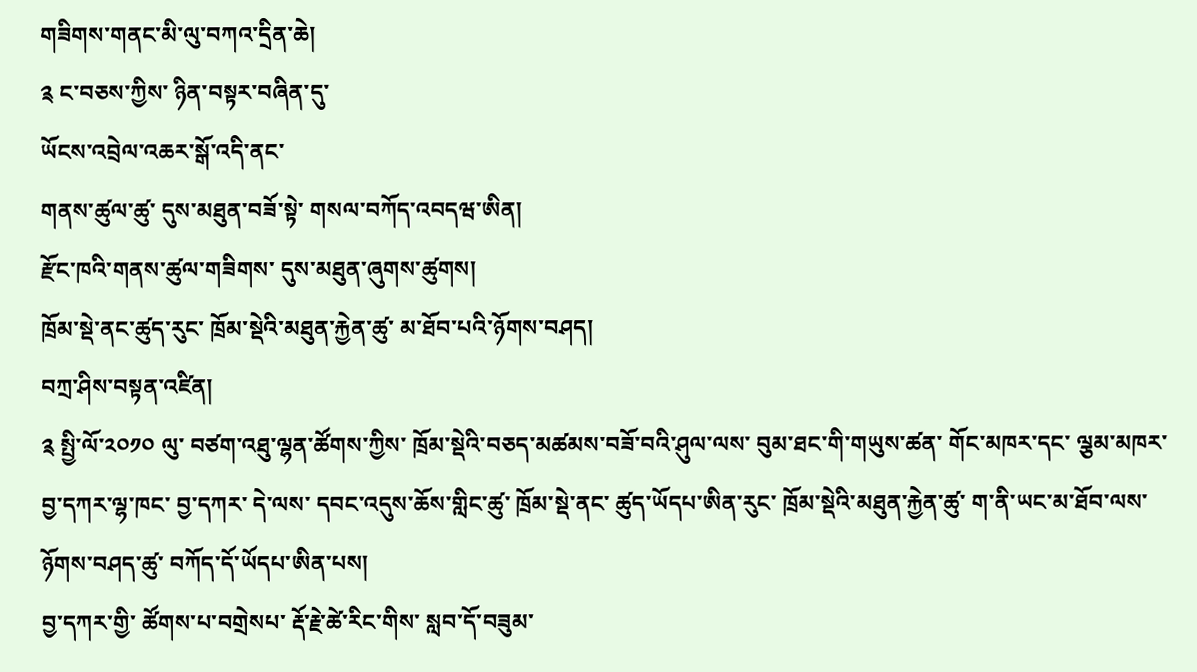གཟིགས་གནང་མི་ལུ་བཀའ་དྲིན་ཆེ།
༉ ང་བཅས་ཀྱིས་ ཉིན་བསྟར་བཞིན་དུ་
ཡོངས་འབྲེལ་འཆར་སྒོ་འདི་ནང་
གནས་ཚུལ་ཚུ་ དུས་མཐུན་བཟོ་སྟེ་ གསལ་བཀོད་འབདཝ་ཨིན།
རྫོང་ཁའི་གནས་ཚུལ་གཟིགས་ དུས་མཐུན་ཞུགས་ཚུགས།
ཁྲོམ་སྡེ་ནང་ཚུད་རུང་ ཁྲོམ་སྡེའི་མཐུན་རྐྱེན་ཚུ་ མ་ཐོབ་པའི་ཉོགས་བཤད།
བཀྲ་ཤིས་བསྟན་འཛིན།
༉ སྤྱི་ལོ་༢༠༡༠ ལུ་ བཙག་འཐུ་ལྷན་ཚོགས་ཀྱིས་ ཁྲོམ་སྡེའི་བཅད་མཚམས་བཟོ་བའི་ཤུལ་ལས་ བུམ་ཐང་གི་གཡུས་ཚན་ གོང་མཁར་དང་ ལྕམ་མཁར་ བྱ་དཀར་ལྷ་ཁང་ བྱ་དཀར་ དེ་ལས་ དབང་འདུས་ཆོས་གླིང་ཚུ་ ཁྲོམ་སྡེ་ནང་ ཚུད་ཡོདཔ་ཨིན་རུང་ ཁྲོམ་སྡེའི་མཐུན་རྐྱེན་ཚུ་ ག་ནི་ཡང་མ་ཐོབ་ལས་ ཉོགས་བཤད་ཚུ་ བཀོད་དོ་ཡོདཔ་ཨིན་པས།
བྱ་དཀར་གྱི་ ཚོགས་པ་བགྲེསཔ་ རྡོ་རྗེ་ཚེ་རིང་གིས་ སླབ་དོ་བཟུམ་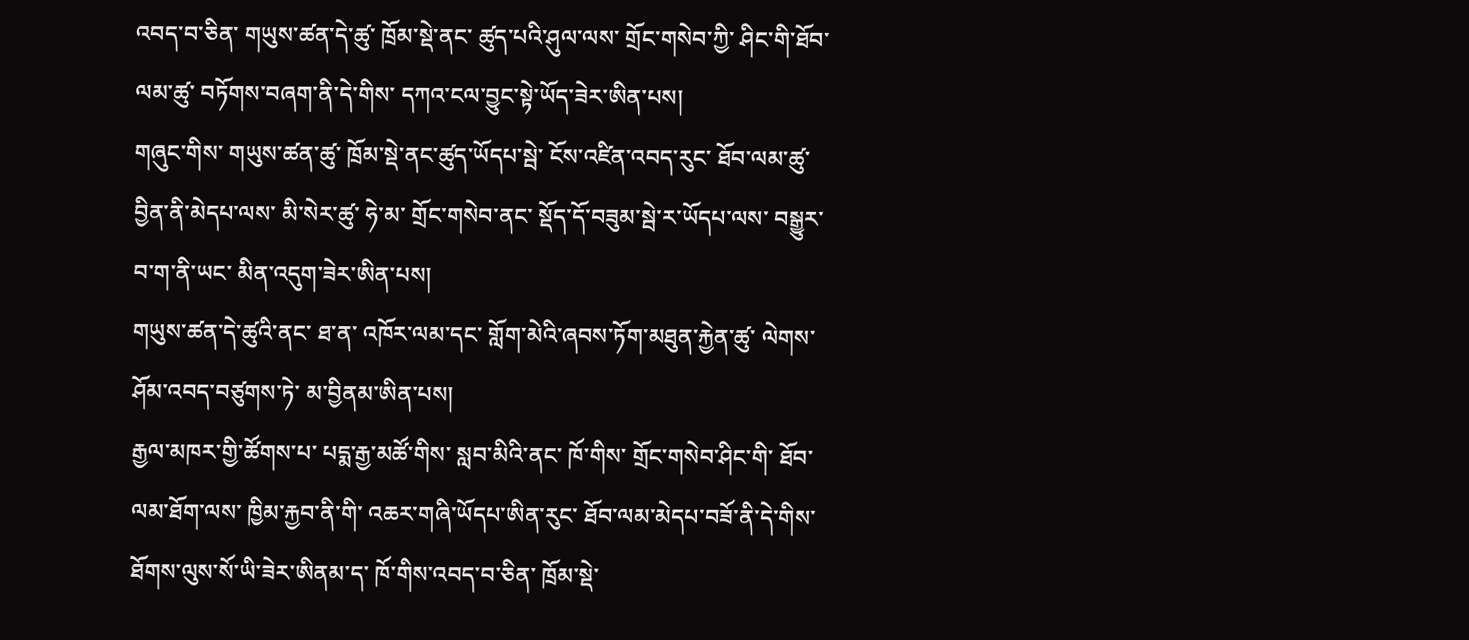འབད་བ་ཅིན་ གཡུས་ཚན་དེ་ཚུ་ ཁྲོམ་སྡེ་ནང་ ཚུད་པའི་ཤུལ་ལས་ གྲོང་གསེབ་ཀྱི་ ཤིང་གི་ཐོབ་ལམ་ཚུ་ བཏོགས་བཞག་ནི་དེ་གིས་ དཀའ་ངལ་བྱུང་སྟེ་ཡོད་ཟེར་ཨིན་པས།
གཞུང་གིས་ གཡུས་ཚན་ཚུ་ ཁྲོམ་སྡེ་ནང་ཚུད་ཡོདཔ་སྦེ་ ངོས་འཛིན་འབད་རུང་ ཐོབ་ལམ་ཚུ་བྱིན་ནི་མེདཔ་ལས་ མི་སེར་ཚུ་ ཧེ་མ་ གྲོང་གསེབ་ནང་ སྡོད་དོ་བཟུམ་སྦེ་ར་ཡོདཔ་ལས་ བསྒྱུར་བ་ག་ནི་ཡང་ མིན་འདུག་ཟེར་ཨིན་པས།
གཡུས་ཚན་དེ་ཚུའི་ནང་ ཐ་ན་ འཁོར་ལམ་དང་ གློག་མེའི་ཞབས་ཏོག་མཐུན་རྐྱེན་ཚུ་ ལེགས་ཤོམ་འབད་བཙུགས་ཏེ་ མ་བྱིནམ་ཨིན་པས།
རྒྱལ་མཁར་གྱི་ཚོགས་པ་ པདྨ་རྒྱ་མཚོ་གིས་ སླབ་མིའི་ནང་ ཁོ་གིས་ གྲོང་གསེབ་ཤིང་གི་ ཐོབ་ལམ་ཐོག་ལས་ ཁྱིམ་རྐྱབ་ནི་གི་ འཆར་གཞི་ཡོདཔ་ཨིན་རུང་ ཐོབ་ལམ་མེདཔ་བཟོ་ནི་དེ་གིས་ ཐོགས་ལུས་སོ་ཡི་ཟེར་ཨིནམ་ད་ ཁོ་གིས་འབད་བ་ཅིན་ ཁྲོམ་སྡེ་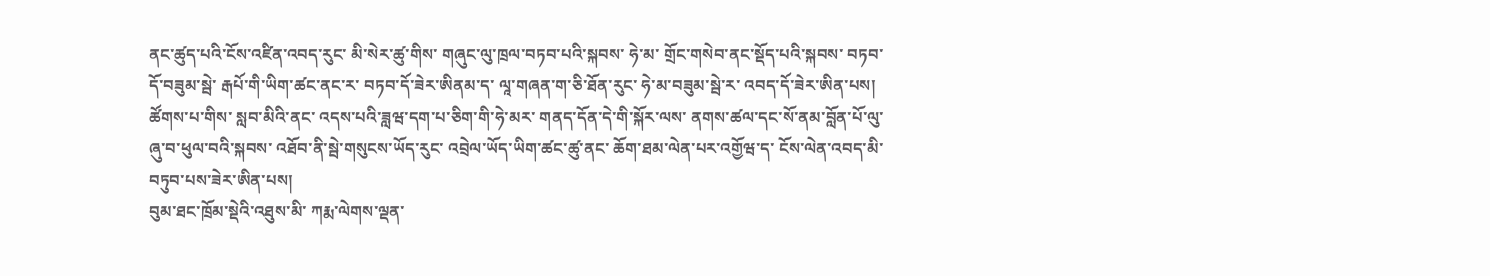ནང་ཚུད་པའི་ངོས་འཛིན་འབད་རུང་ མི་སེར་ཚུ་གིས་ གཞུང་ལུ་ཁྲལ་བཏབ་པའི་སྐབས་ ཧེ་མ་ གྲོང་གསེབ་ནང་སྡོད་པའི་སྐབས་ བཏབ་དོ་བཟུམ་སྦེ་ རྒཔོ་གི་ཡིག་ཚང་ནང་ར་ བཏབ་དོ་ཟེར་ཨིནམ་ད་ ལཱ་གཞན་ག་ཅི་ཐོན་རུང་ ཧེ་མ་བཟུམ་སྦེ་ར་ འབད་དོ་ཟེར་ཨིན་པས།
ཚོགས་པ་གིས་ སླབ་མིའི་ནང་ འདས་པའི་ཟླཝ་དག་པ་ཅིག་གི་ཧེ་མར་ གནད་དོན་དེ་གི་སྐོར་ལས་ ནགས་ཚལ་དང་སོ་ནམ་བློན་པོ་ལུ་ ཞུ་བ་ཕུལ་བའི་སྐབས་ འཐོབ་ནི་སྦེ་གསུངས་ཡོད་རུང་ འབྲེལ་ཡོད་ཡིག་ཚང་ཚུ་ནང་ ཆོག་ཐམ་ལེན་པར་འགྱོཝ་ད་ ངོས་ལེན་འབད་མི་བཏུབ་པས་ཟེར་ཨིན་པས།
བུམ་ཐང་ཁྲོམ་སྡེའི་འཐུས་མི་ ཀརྨ་ལེགས་ལྡན་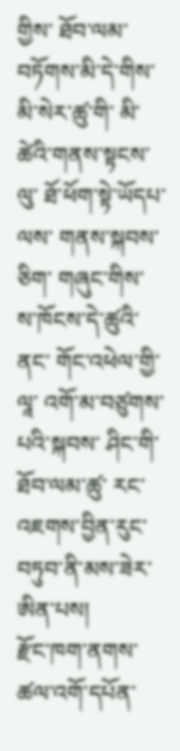གྱིས་ ཐོབ་ལམ་བཏོགས་མི་དེ་གིས་ མི་སེར་ཚུ་གི་ མི་ཚེའི་གནས་སྟངས་ལུ་ ཐོ་ཕོག་སྟེ་ཡོདཔ་ལས་ གནས་སྐབས་ཅིག་ གཞུང་གིས་ ས་ཁོངས་དེ་ཚུའི་ནང་ གོང་འཕེལ་གྱི་ལཱ་ འགོ་མ་བཙུགས་པའི་སྐབས་ ཤིང་གི་ཐོབ་ལམ་ཚུ་ རང་འཇགས་བྱིན་རུང་ བཏུབ་ནི་མས་ཟེར་ཨིན་པས།
རྫོང་ཁག་ནགས་ཚལ་འགོ་དཔོན་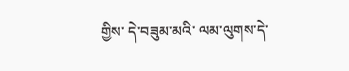གྱིས་ དེ་བཟུམ་མའི་ ལམ་ལུགས་དེ་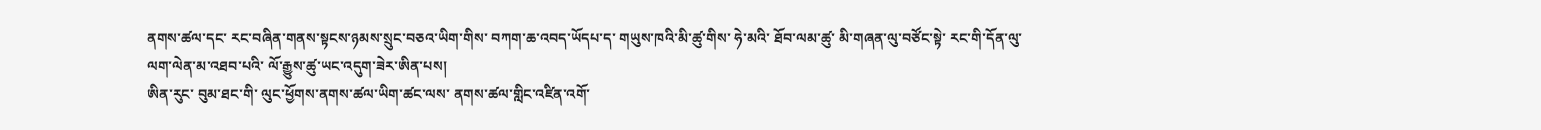ནགས་ཚལ་དང་ རང་བཞིན་གནས་སྟངས་ཉམས་སྲུང་བཅའ་ཡིག་གིས་ བཀག་ཆ་འབད་ཡོདཔ་ད་ གཡུས་ཁའི་མི་ཚུ་གིས་ ཧེ་མའི་ ཐོབ་ལམ་ཚུ་ མི་གཞན་ལུ་བཙོང་སྟེ་ རང་གི་དོན་ལུ་ ལག་ལེན་མ་འཐབ་པའི་ ལོ་རྒྱུས་ཚུ་ཡང་འདུག་ཟེར་ཨིན་པས།
ཨིན་རུང་ བུམ་ཐང་གི་ ལུང་ཕྱོགས་ནགས་ཚལ་ཡིག་ཚང་ལས་ ནགས་ཚལ་གླིང་འཛིན་འགོ་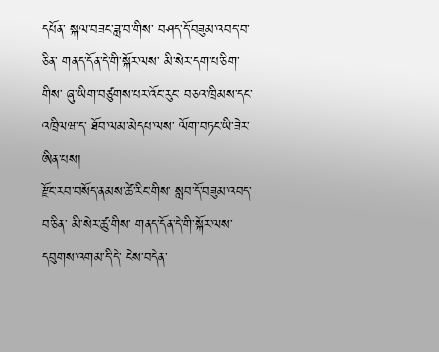དཔོན་ སྐལ་བཟང་ཟླ་བ་གིས་ བཤད་དོ་བཟུམ་འབད་བ་ཅིན་ གནད་དོན་དེ་གི་སྐོར་ལས་ མི་སེར་དག་པ་ཅིག་གིས་ ཞུ་ཡིག་བཙུགས་པར་འོང་རུང་ བཅའ་ཁྲིམས་དང་འཁྲིལཝ་ད་ ཐོབ་ལམ་མེདཔ་ལས་ ལོག་བཏང་ཡི་ཟེར་ཨིན་པས།
རྫོང་རབ་བསོད་ནམས་ཚེ་རིང་གིས་ སླབ་དོ་བཟུམ་འབད་བ་ཅིན་ མི་སེར་ཚུ་གིས་ གནད་དོན་དེ་གི་སྐོར་ལས་ དབུགས་འགམ་དི་དེ་ ངེས་བདེན་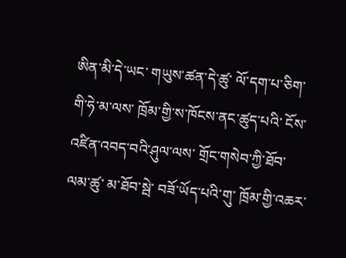ཨིན་མི་དེ་ཡང་ གཡུས་ཚན་དེ་ཚུ་ ལོ་དག་པ་ཅིག་གི་ཧེ་མ་ལས་ ཁྲོམ་གྱི་ས་ཁོངས་ནང་ཚུད་པའི་ ངོས་འཛིན་འབད་བའི་ཤུལ་ལས་ གྲོང་གསེབ་ཀྱི་ཐོབ་ལམ་ཚུ་ མ་ཐོབ་སྦེ་ བཟོ་ཡོད་པའི་གུ་ ཁྲོམ་གྱི་འཆར་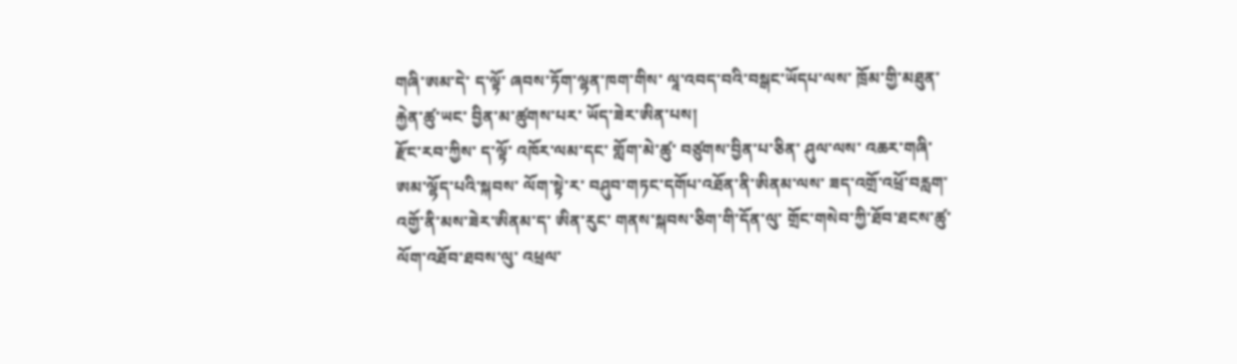གཞི་ཨམ་དེ་ ད་ལྟོ་ ཞབས་ཏོག་ལྷན་ཁག་གིས་ ལཱ་འབད་བའི་བསྒང་ཡོདཔ་ལས་ ཁྲོམ་གྱི་མཐུན་རྐྱེན་ཚུ་ཡང་ བྱིན་མ་ཚུགས་པར་ ཡོད་ཟེར་ཨིན་པས།
རྫོང་རབ་ཀྱིས་ ད་ལྟོ་ འཁོར་ལམ་དང་ གློག་མེ་ཚུ་ བཙུགས་བྱིན་པ་ཅིན་ ཤུལ་ལས་ འཆར་གཞི་ཨམ་ལྷོད་པའི་སྐབས་ ལོག་སྟེ་ར་ བཤུབ་གཏང་དགོཔ་འཐོན་ནི་ཨིནམ་ལས་ ཟད་འགྲོ་འཕྲོ་བརླག་འགྱོ་ནི་མས་ཟེར་ཨིནམ་ད་ ཨིན་རུང་ གནས་སྐབས་ཅིག་གི་དོན་ལུ་ གྲོང་གསེབ་ཀྱི་ཐོབ་ཐངས་ཚུ་ ལོག་འཐོབ་ཐབས་ལུ་ འཕྲལ་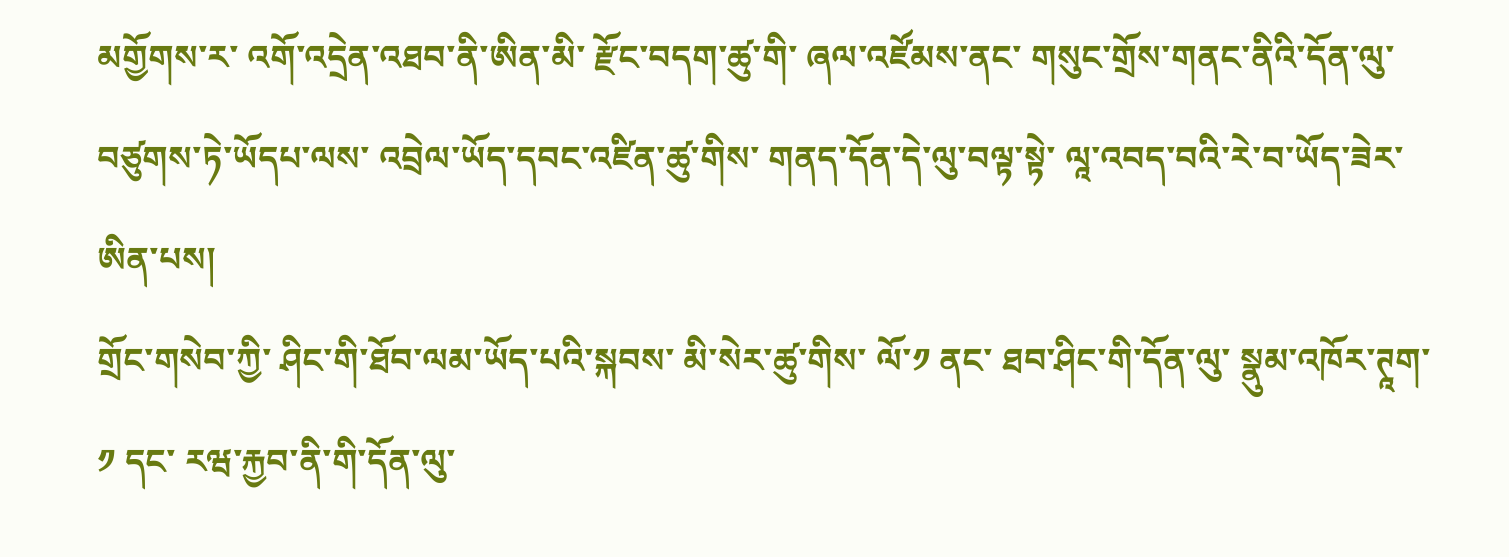མགྱོགས་ར་ འགོ་འདྲེན་འཐབ་ནི་ཨིན་མི་ རྫོང་བདག་ཚུ་གི་ ཞལ་འཛོམས་ནང་ གསུང་གྲོས་གནང་ནིའི་དོན་ལུ་ བཙུགས་ཏེ་ཡོདཔ་ལས་ འབྲེལ་ཡོད་དབང་འཛིན་ཚུ་གིས་ གནད་དོན་དེ་ལུ་བལྟ་སྟེ་ ལཱ་འབད་བའི་རེ་བ་ཡོད་ཟེར་ཨིན་པས།
གྲོང་གསེབ་ཀྱི་ ཤིང་གི་ཐོབ་ལམ་ཡོད་པའི་སྐབས་ མི་སེར་ཚུ་གིས་ ལོ་༡ ནང་ ཐབ་ཤིང་གི་དོན་ལུ་ སྣུམ་འཁོར་ཊཱག་༡ དང་ རཝ་རྐྱབ་ནི་གི་དོན་ལུ་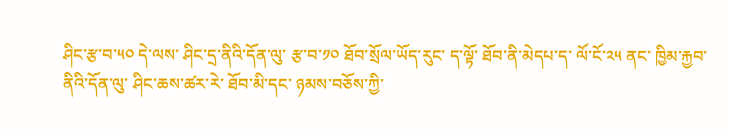ཤིང་རྩ་བ་༥༠ དེ་ལས་ ཤིང་དྲ་ནིའི་དོན་ལུ་ རྩ་བ་༡༠ ཐོབ་སྲོལ་ཡོད་རུང་ ད་ལྟོ་ ཐོབ་ནི་མེདཔ་ད་ ལོ་ངོ་༢༥ ནང་ ཁྱིམ་རྐྱབ་ནིའི་དོན་ལུ་ ཤིང་ཆས་ཚར་རེ་ ཐོབ་མི་དང་ ཉམས་བཅོས་ཀྱི་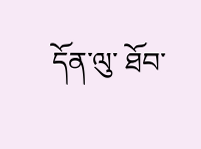དོན་ལུ་ ཐོབ་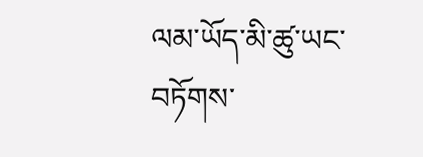ལམ་ཡོད་མི་ཚུ་ཡང་ བཏོགས་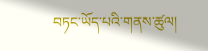བཏང་ཡོད་པའི་གནས་ཚུལ།